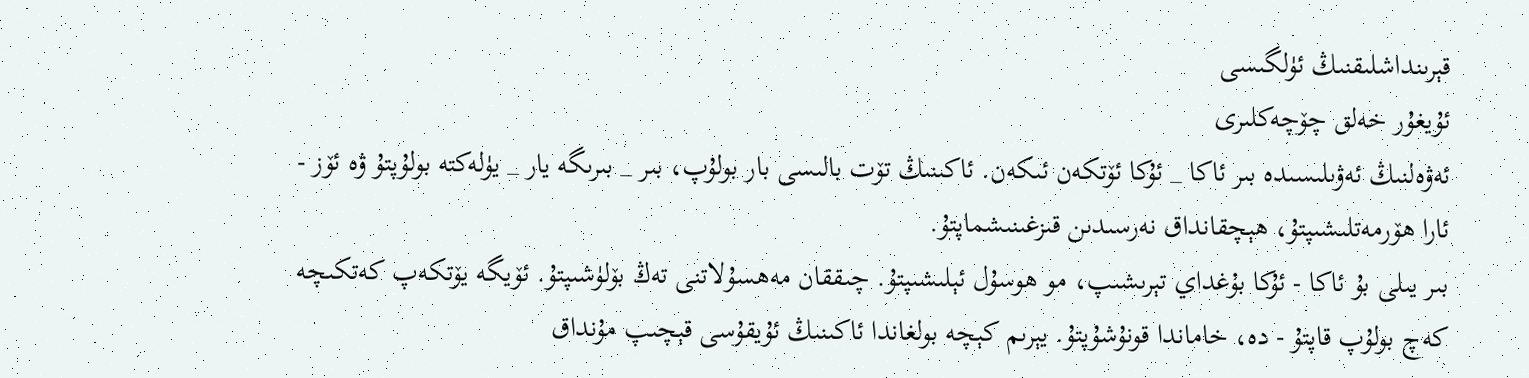قېرىنداشلىقنىڭ ئۈلگىسى
ئۇيغۇر خەلق چۆچەكلىرى
ئەۋەلنىڭ ئەۋىلىسىدە بىر ئاكا _ ئۇكا ئۆتكەن ئىكەن. ئاكىنىڭ تۆت بالىسى بار بولۇپ، بىر _ بىرىگە يار _ يۈلەكتە بولۇپتۇ ۋە ئۆز - ئارا ھۆرمەتلىشىپتۇ، ھېچقانداق نەرسىدىن قىزغىنىشماپتۇ.
بىر يىلى بۇ ئاكا - ئۇكا بۇغداي تېرىشىپ، مو ھوسۇل ئېلىشىپتۇ. چىققان مەھسۇلاتنى تەڭ بۆلۈشىپتۇ. ئۆيگە يۆتكەپ كەتكىچە كەچ بولۇپ قاپتۇ - دە، خاماندا قونۇشۇپتۇ. يېرىم كېچە بولغاندا ئاكىنىڭ ئۇيقۇسى قېچىپ مۇنداق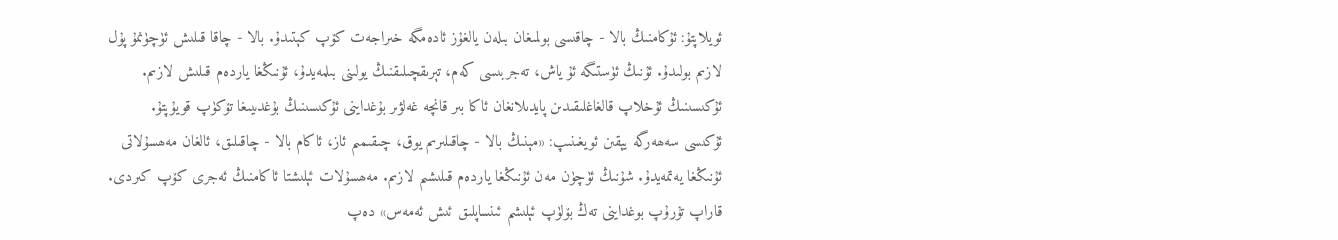ئويلاپتۇ: ئۇكامنىڭ بالا - چاقىسى بولمىغان بىلەن يالغۇز ئادەمگە خىراجەت كۆپ كېتىدۇ. بالا - چاقا قىلىش ئۈچۈنمۇ پۇل لازىم بولىدۇ. ئۇنىڭ ئۈستىگە ئۇ ياش، تەجربىسى كەم، تېرىقچىلىقنىڭ يولىنى بىلمەيدۇ، ئۇنىڭغا ياردەم قىلىش لازىم.
ئۇكىسىنىڭ ئۇخلاپ قالغاغلىقىدىن پايدىلانغان ئاكا بىر قانچە غەلۋىر بۇغداينى ئۇكىسىنىڭ بۇغدىيىغا تۆكۈپ قويۇپتۇ.
ئۇكىسى سەھەرگە يېقىن ئويغىنىپ: «مېنىڭ بالا - چاقىلىرىم يوق، چىقىمىم ئاز، ئاكام بالا - چاقىلىق، ئالغان مەھسۇلاتى ئۇنىڭغا يەتمەيدۇ. شۇنىڭ ئۈچۈن مەن ئۇنىڭغا ياردەم قىلىشىم لازىم. مەھسۇلات ئېلىشتا ئاكامنىڭ ئەجرى كۆپ كىردى. قاراپ تۇرۇپ بوغداينى تەڭ بۆلۈپ ئېلىشم ئىنساپلىق ئىش ئەمەس» دەپ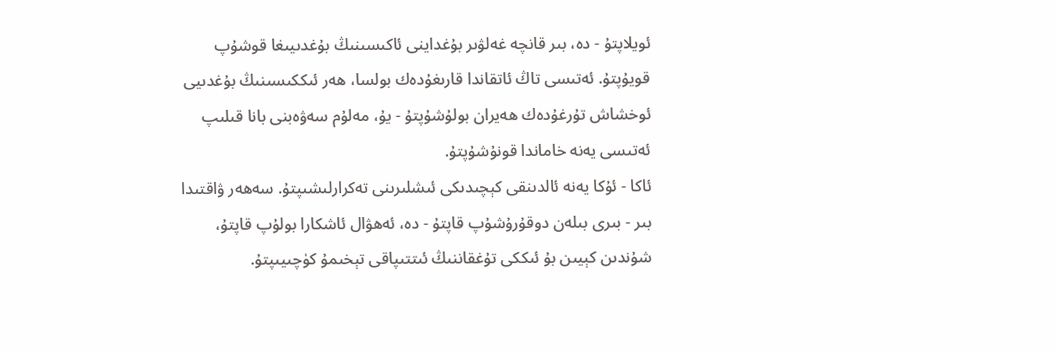ئويلاپتۇ - دە، بىر قانچە غەلۋىر بۇغداينى ئاكىسىنىڭ بۇغدىيىغا قوشۇپ قويۇپتۇ. ئەتىسى تاڭ ئاتقاندا قارىغۇدەك بولسا، ھەر ئىككىسىنىڭ بۇغدىيى ئوخشاش تۇرغۇدەك ھەيران بولۇشۇپتۇ - يۇ، مەلۇم سەۋەبنى بانا قىلىپ ئەتىسى يەنە خاماندا قونۇشۇپتۇ.
ئاكا - ئۇكا يەنە ئالدىنقى كېچىدىكى ئىشلىرىنى تەكرارلىشىپتۇ. سەھەر ۋاقتىدا بىر - بىرى بىلەن دوقۇرۇشۇپ قاپتۇ - دە، ئەھۋال ئاشكارا بولۇپ قاپتۇ، شۇندىن كېيىن بۇ ئىككى تۇغقاننىڭ ئىتتىپاقى تېخىمۇ كۈچىيىپتۇ.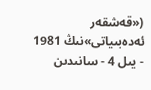(«قەشقەر ئەدەبىياتى»نىڭ 1981 - يىل 4 - سانىدىن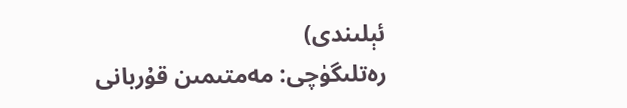ئېلىندى)
رەتلىگۈچى: مەمتىمىن قۇربانى